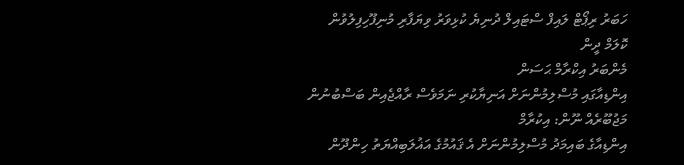ހަބަރު ރިޕޯޓް ލައިފް ސްޓައިލް ދުނިޔެ ކުޅިވަރު ވިޔަފާރި މުނިފޫހިފިލުވުން ކޮލަމް ދީން
މެންބަރު އިކްރާމް ޙަސަން
އިންޑިއާގައި މުސްލިމުންނަށް އަނިޔާކުރި ނަމަވެސް ރާއްޖެއިން ބަސްބުނުން މަޖުބޫރެއް ނޫން: އިކުރާމް
އިންޑިއާގެ ބައިމަދު މުސްލިމުންނަށް އެ ޤައުމުގެ އަޣުލަބިއްޔަތު ހިންދޫން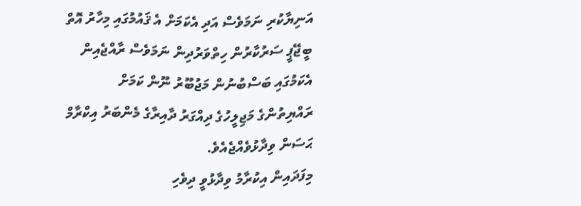އަނިޔާކުރި ނަމަވެސް އަދި އެކަމަށް އެ ޤައުމުގައި މިހާރު އޮތް ބީޖޭޕީ ސަރުކާރުން ހިތްވަރުދިން ނަމަވެސް ރާއްޖެއިން އެކަމުގައި ބަސްބުނުން މަޖުބޫރު ނޫން ކަމަށް ރައްޔިތުންގެ މަޖިލީހުގެ ދިއްގަރު ދާއިރާގެ މެންބަރު އިކްރާމް ޙަސަން ވިދާޅުވެއްޖެއެވެ.
މިފަދައިން އިކުރާމު ވިދާޅުވީ ދިވެހި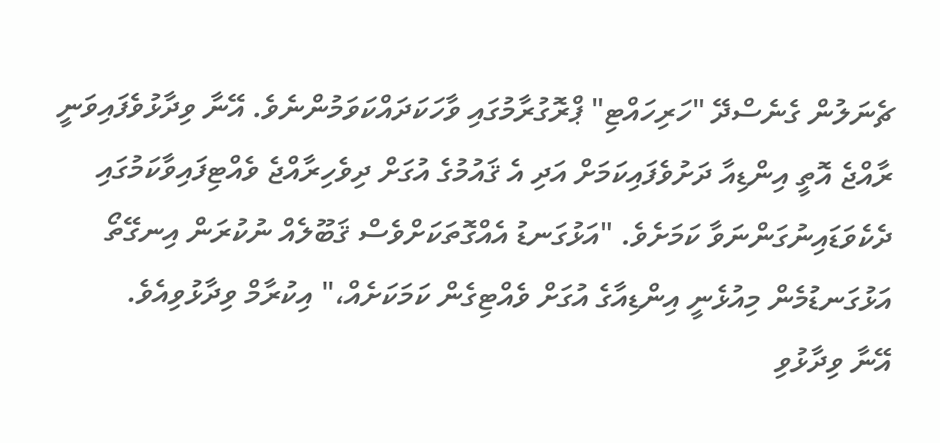ޗެނަލުން ގެނެސްދޭ "ހަރިހައްޓި" ޕްރޮގުރާމުގައި ވާހަކަދައްކަވަމުންނެވެ. އޭނާ ވިދާޅުވެފައިވަނީ ރާއްޖެ އޮތީ އިންޑިއާ ދަށުވެފައިކަމަށް އަދި އެ ޤައުމުގެ އުގަށް ދިވެހިރާއްޖެ ވެއްޓިފައިވާކަމުގައި ދެކެވަޑައިނުގަންނަވާ ކަމަށެވެ. "އަޅުގަނޑު އެއްގޮތަކަށްވެސް ޤަބޫލެއް ނުކުރަން އިނގޭތޯ އަޅުގަނޑުމެން މިއުޅެނީ އިންޑިއާގެ އުގަށް ވެއްޓިގެން ކަމަކަށެއް،" އިކުރާމް ވިދާޅުވިއެވެ.
އޭނާ ވިދާޅުވި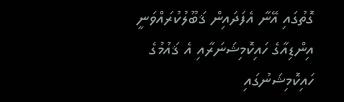ގޮތުގައި އޭނާ އެފަދައިން ޤަބޫލުކުރައްވަނީ އިންޑިއާގެ ހައިކޮމިޝަނަރާއި އެ ޤައުމުގެ ހައިކޮމިޝަނުގައި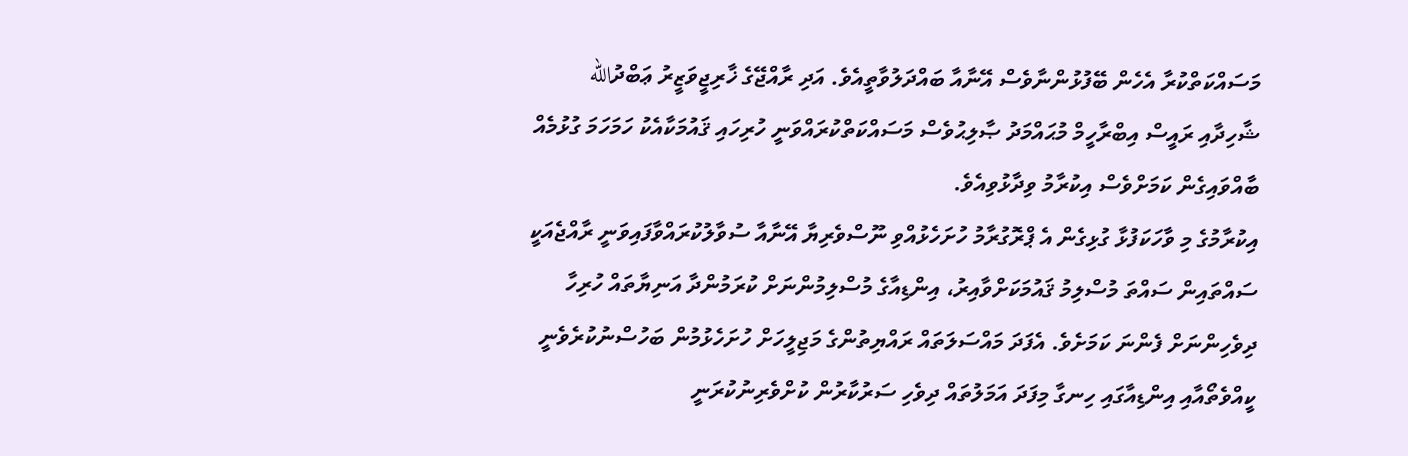މަސައްކަތްކުރާ އެހެން ބޭފުޅުންނާވެސް އޭނާއާ ބައްދަލުވާތީއެވެ. އަދި ރާއްޖޭގެ ޚާރިޖީވަޒީރު ޢަބްދުالله ޝާހިދާއި ރައީސް އިބްރާހީމް މުޙައްމަދު ޞާލިޙުވެސް މަސައްކަތްކުރައްވަނީ ހުރިހައި ޤައުމަކާއެކު ހަމަހަމަ ގުޅުމެއް ބާއްވައިގެން ކަމަށްވެސް އިކުރާމު ވިދާޅުވިއެވެ.
އިކުރާމުގެ މި ވާހަކަފުޅާ ގުޅިގެން އެ ޕްރޮގުރާމު ހުށަހެޅުއްވި ނޫސްވެރިޔާ އޭނާއާ ސުވާލުކުރައްވާފައިވަނީ ރާއްޖެއަކީ ސައްތައިން ސައްތަ މުސްލިމު ޤައުމަކަށްވާއިރު، އިންޑިއާގެ މުސްލިމުންނަށް ކުރަމުންދާ އަނިޔާތައް ހުރިހާ ދިވެހިންނަށް ފެންނަ ކަމަށެވެ. އެފަދަ މައްސަލަތައް ރައްޔިތުންގެ މަޖިލީހަށް ހުށަހެޅުމުން ބަހުސްނުކުރެވެނީ ކީއްވެތޯއާއި އިންޑިއާގައި ހިނގާ މިފަދަ އަމަލުތައް ދިވެހި ސަރުކާރުން ކުށްވެރިނުކުރަނީ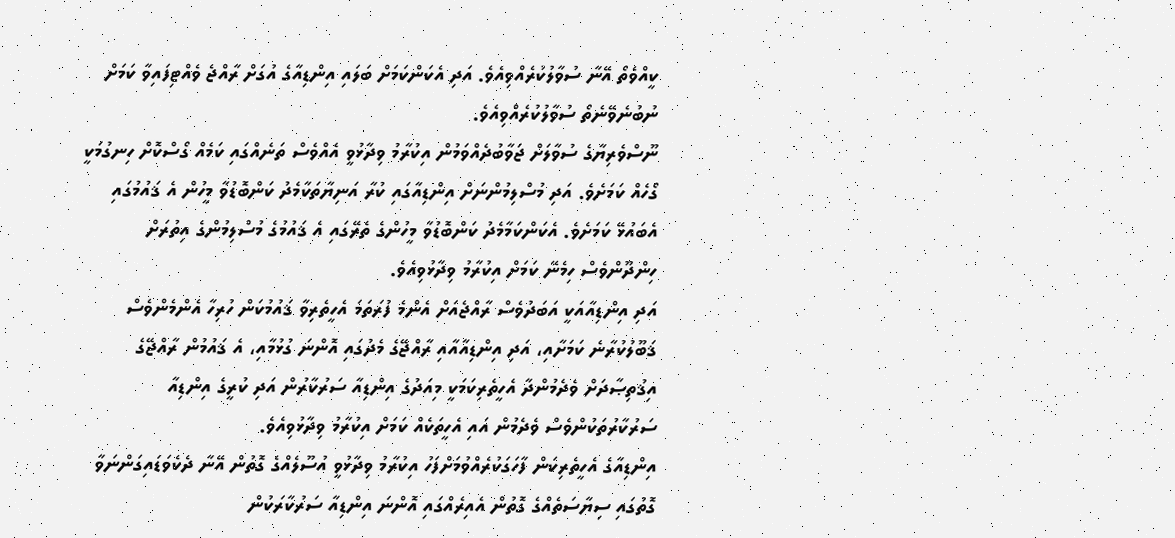ކީއްވެތޯ އޭނާ ސުވާލުކުރެއްވިއެވެ. އަދި އެކަންކަމަށް ބަލައި އިންޑިއާގެ އުގަށް ރާއްޖެ ވެއްޓިފައިވާ ކަމަށް ނުބުނެވޭނެތޯ ސުވާލުކުރެއްވިއެވެ.
ނޫސްވެރިޔާގެ ސުވާލަށް ޖަވާބުދެއްވަމުން އިކުރާމު ވިދާޅުވީ އެއްވެސް ތަނެއްގައި ކަމެއް ގޯސްކޮށް ހިނގުމަކީ ގޯހެއް ކަމަށެވެ. އަދި މުސްލިމުންނަށް އިންޑިއާގައި ކުރާ އަނިޔާތަކާމެދު ކަންބޮޑުވާ މީހުން އެ ޤައުމުގައި އެބައުޅޭ ކަމަށެވެ. އެކަންކަމާމެދު ކަންބޮޑުވާ މީހުންގެ ތެރޭގައި އެ ޤައުމުގެ މުސްލިމުންގެ އިތުރަށް ހިންދޫންވެސް ހިމެނޭ ކަމަށް އިކުރާމު ވިދާޅުވިއެވެ.
އަދި އިންޑިއާއަކީ އަބަދުވެސް ރާއްޖެއަށް އެންމެ ފުރަތަމަ އެހީތެރިވާ ޤައުމުކަން ހުރިހާ އެންމެންވެސް ޤަބޫލުކުރާނެ ކަމަށާއި، އަދި އިންޑިއާއާއި ރާއްޖޭގެ މެދުގައި އޮންނަ ގުޅުމާއި، އެ ޤައުމުން ރާއްޖޭގެ އިޤުތިޞާދަށް ވެދެމުންދާ އެހީތެރިކަމަކީ މިއަދުގެ އިންޑިއާ ސަރުކާރުން އަދި ކުރީގެ އިންޑިއާ ސަރުކާރުތަކުންވެސް ވެދެމުން އައި އެހީތަކެއް ކަމަށް އިކުރާމު ވިދާޅުވިއެވެ.
އިންޑިއާގެ އެހީތެރިކަން ފާހަގަކުރެއްވުމަށްފަހު އިކުރާމު ވިދާޅުވީ އުސޫލެއްގެ ގޮތުން އޭނާ ދެކެވަޑައިގަންނަވާ ގޮތުގައި ސިޔާސަތެއްގެ ގޮތުން އެއިރެއްގައި އޮންނަ އިންޑިއާ ސަރުކާރަކުން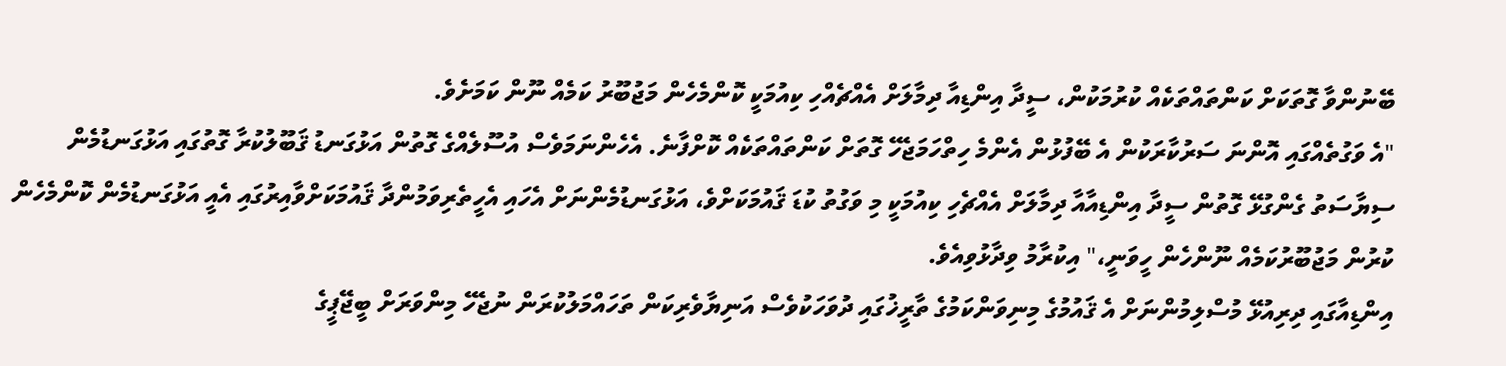ބޭނުންވާ ގޮތަކަށް ކަންތައްތަކެއް ކުރުމަކުން، ސީދާ އިންޑިއާ ދިމާލަށް އެއްޗެއްހި ކިއުމަކީ ކޮންމެހެން މަޖުބޫރު ކަމެއް ނޫން ކަމަށެވެ.
"އެ ވަގުތެއްގައި އޮންނަ ސަރުކާރަކުން އެ ބޭފުޅުން އެންމެ ހިތްހަމަޖެހޭ ގޮތަށް ކަންތައްތަކެއް ކޮށްފާނެ. އެހެންނަމަވެސް އުސޫލެއްގެ ގޮތުން އަޅުގަނޑު ޤަބޫލުކުރާ ގޮތުގައި އަޅުގަނޑުމެން ސިޔާސަތު ގެންގުޅޭ ގޮތުން ސީދާ އިންޑިއާއާ ދިމާލަށް އެއްޗެހި ކިއުމަކީ މި ވަގުތު ކުޑަ ޤައުމަކަށްވެ، އަޅުގަނޑުމެންނަށް އެހައި އެހީތެރިވަމުންދާ ޤައުމަކަށްވާއިރުގައި އެއީ އަޅުގަނޑުމެން ކޮންމެހެން ކުރުން މަޖުބޫރުކަމެއް ނޫންހެން ހީވަނީ،" އިކުރާމު ވިދާޅުވިއެވެ.
އިންޑިއާގައި ދިރިއުޅޭ މުސްލިމުންނަށް އެ ޤައުމުގެ މިނިވަންކަމުގެ ތާރީޚުގައި ދުވަހަކުވެސް އަނިޔާވެރިކަން ތަހައްމަލުކުރަން ނުޖެހޭ މިންވަރަށް ބީޖޭޕީގެ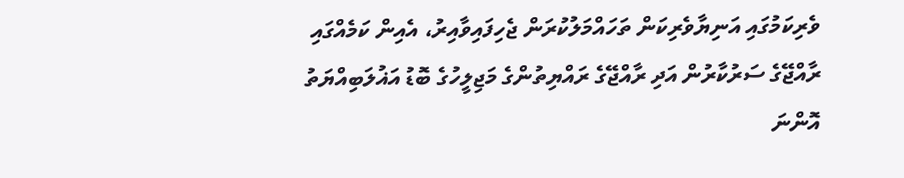ވެރިކަމުގައި އަނިޔާވެރިކަން ތަހައްމަލުކުރަން ޖެހިފައިވާއިރު، އެއިން ކަމެއްގައި ރާއްޖޭގެ ސަރުކާރުން އަދި ރާއްޖޭގެ ރައްޔިތުންގެ މަޖިލީހުގެ ބޮޑު އަޣުލަބިއްޔަތު އޮންނަ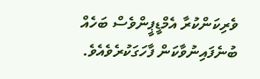ވެރިކަންކުރާ އެމްޑީޕީންވެސް ބަހެއް ބުނެފައިނުވާކަން ފާހަގަކުރެވެއެވެ.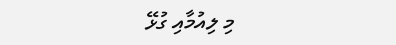މި ލިއުމާއި ގުޅޭ